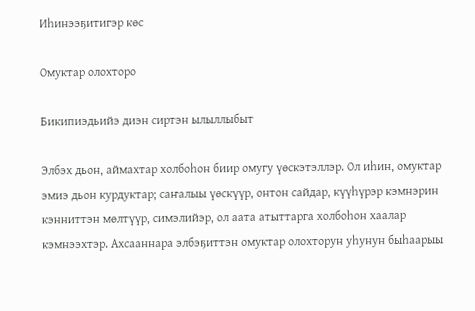Иһинээҕитигэр көс

Омуктар олохторо

Бикипиэдьийэ диэн сиртэн ылыллыбыт

Элбэх дьон, аймахтар холбоһон биир омугу үөскэтэллэр. Ол иһин, омуктар эмиэ дьон курдуктар; саҥалыы үөскүүр, онтон сайдар, күүһүрэр кэмнэрин кэнниттэн мөлтүүр, симэлийэр, ол аата атыттарга холбоһон хаалар кэмнээхтэр. Ахсааннара элбэҕиттэн омуктар олохторун уһунун быһаарыы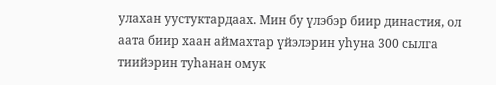улахан уустуктардаах. Мин бу үлэбэр биир династия, ол аата биир хаан аймахтар үйэлэрин уһуна 300 сылга тиийэрин туһанан омук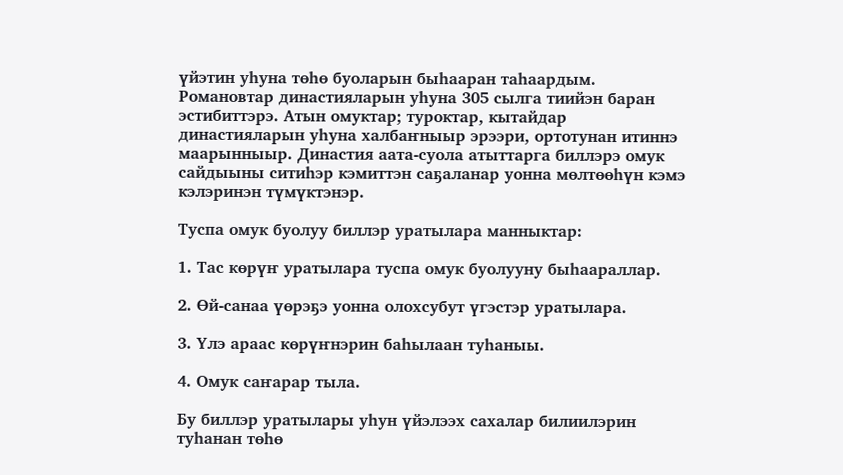үйэтин уһуна төһө буоларын быһааран таһаардым. Романовтар династияларын уһуна 305 сылга тиийэн баран эстибиттэрэ. Атын омуктар; туроктар, кытайдар династияларын уһуна халбаҥныыр эрээри, ортотунан итиннэ маарынныыр. Династия аата-суола атыттарга биллэрэ омук сайдыыны ситиһэр кэмиттэн саҕаланар уонна мөлтөөһүн кэмэ кэлэринэн түмүктэнэр.

Туспа омук буолуу биллэр уратылара манныктар:

1. Тас көрүҥ уратылара туспа омук буолууну быһаараллар.

2. Өй-санаа үөрэҕэ уонна олохсубут үгэстэр уратылара.

3. Үлэ араас көрүҥнэрин баһылаан туһаныы.

4. Омук саҥарар тыла.

Бу биллэр уратылары уһун үйэлээх сахалар билиилэрин туһанан төһө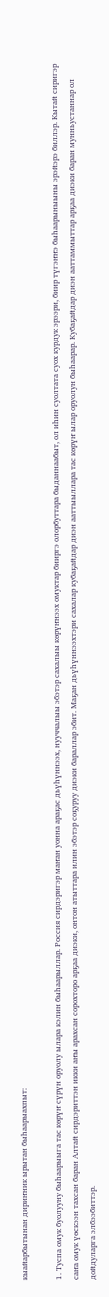кыайарбытынан дириҥник ырытан быһаарыахпыт:

1. Туспа омук буолууну быһаарыыга тас көрүҥ сүрүн оруолу ылара кэлин быһаарыллар. Россия сирдэригэр маҥан уонна араҕас дьүһүннээх, нууччалыы эбэтэр сахалыы көрүҥнээх омуктар бииргэ олорбуттара быданнаабыт, ол иһин суолтата суох курдук эрээри, биир түгэҥҥэ быһаарыныыны эрэйэрэ биллэр. Кытай сиригэр саҥа омук үөскээн тахсан баран Алтай сирдэриттэн икки аҥы арахсан сорохторо арҕаа диэки, онтон атыттара илин эбэтэр соҕуруу диэки бараллар эбит. Маҕан дьүһүннээхтэри сахалар кубаҕайдар диэн ааттыыллара тас көрүҥ ылар оруолун быһаарар. Кубаҕайдар диэн ааттаммыттар арҕаа диэки баран мунньустаннар ол дойдуларга элбээбиттэр.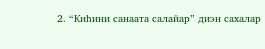2. “Киһини санаата салайар” диэн сахалар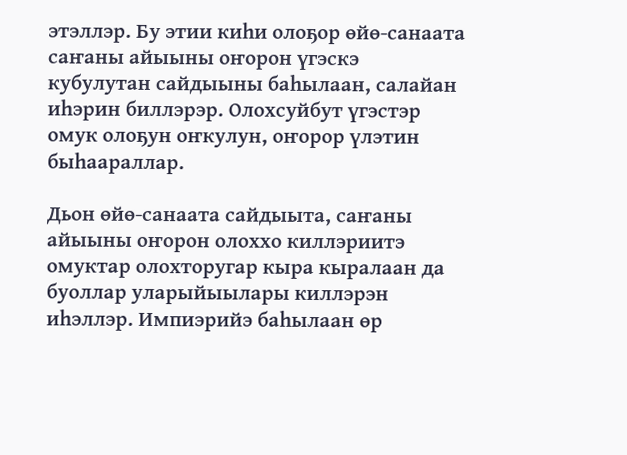этэллэр. Бу этии киһи олоҕор өйө-санаата саҥаны айыыны оҥорон үгэскэ кубулутан сайдыыны баһылаан, салайан иһэрин биллэрэр. Олохсуйбут үгэстэр омук олоҕун оҥкулун, оҥорор үлэтин быһаараллар.

Дьон өйө-санаата сайдыыта, саҥаны айыыны оҥорон олоххо киллэриитэ омуктар олохторугар кыра кыралаан да буоллар уларыйыылары киллэрэн иһэллэр. Импиэрийэ баһылаан өр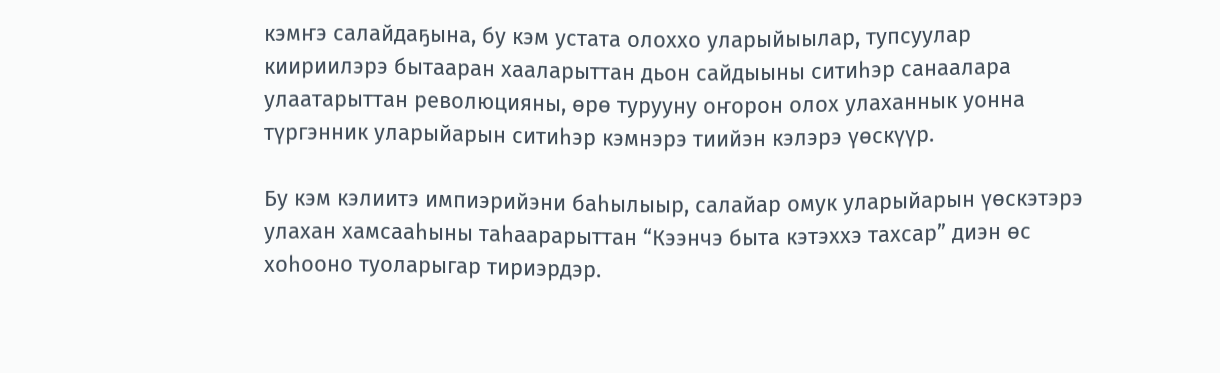кэмҥэ салайдаҕына, бу кэм устата олоххо уларыйыылар, тупсуулар киириилэрэ бытааран хааларыттан дьон сайдыыны ситиһэр санаалара улаатарыттан революцияны, өрө турууну оҥорон олох улаханнык уонна түргэнник уларыйарын ситиһэр кэмнэрэ тиийэн кэлэрэ үөскүүр.

Бу кэм кэлиитэ импиэрийэни баһылыыр, салайар омук уларыйарын үөскэтэрэ улахан хамсааһыны таһаарарыттан “Кээнчэ быта кэтэххэ тахсар” диэн өс хоһооно туоларыгар тириэрдэр.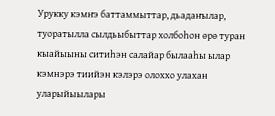Урукку кэмҥэ баттаммыттар, дьадаҥылар, туоратылла сылдьыбыттар холбоһон өрө туран кыайыыны ситиһэн салайар былааһы ылар кэмнэрэ тиийэн кэлэрэ олоххо улахан уларыйыылары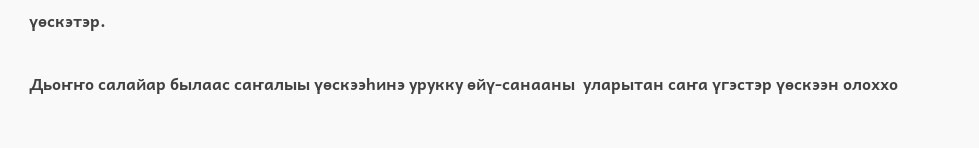үөскэтэр.

Дьоҥҥо салайар былаас саҥалыы үөскээһинэ урукку өйү-санааны  уларытан саҥа үгэстэр үөскээн олоххо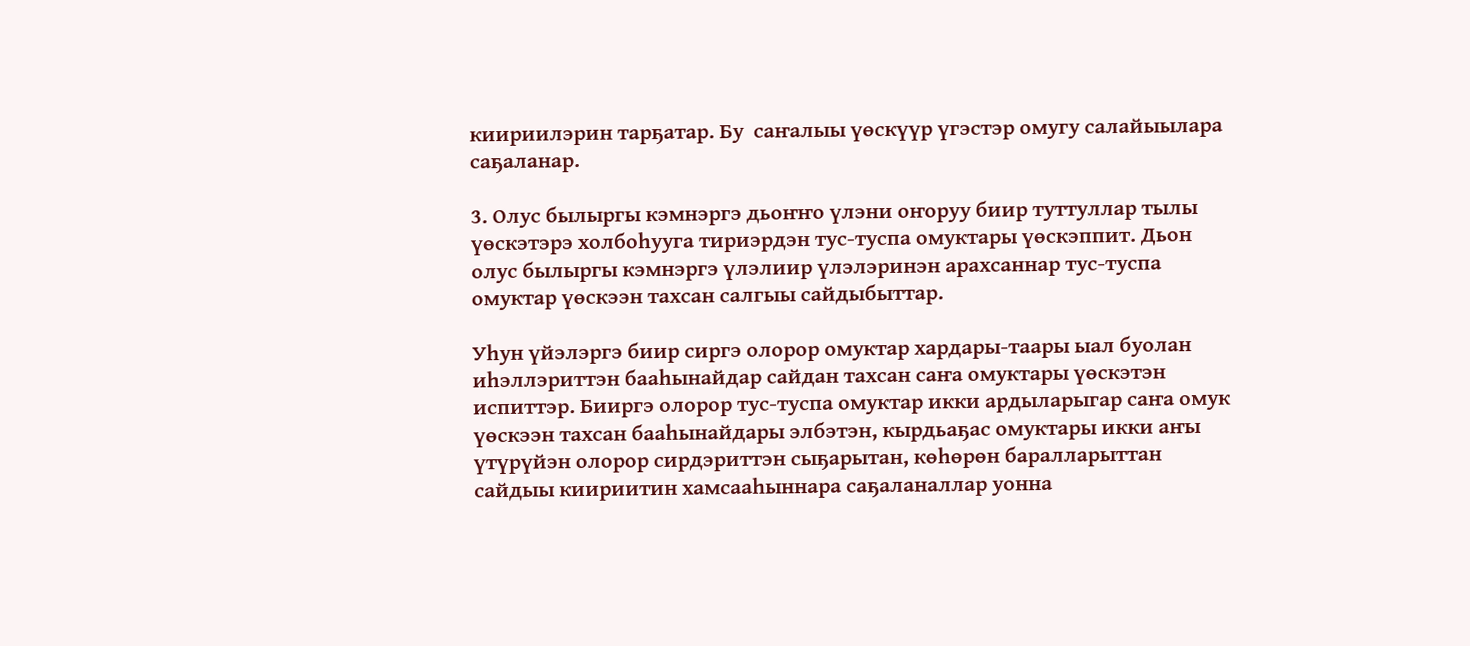киириилэрин тарҕатар. Бу  саҥалыы үөскүүр үгэстэр омугу салайыылара саҕаланар.

3. Олус былыргы кэмнэргэ дьоҥҥо үлэни оҥоруу биир туттуллар тылы үөскэтэрэ холбоһууга тириэрдэн тус-туспа омуктары үөскэппит. Дьон олус былыргы кэмнэргэ үлэлиир үлэлэринэн арахсаннар тус-туспа омуктар үөскээн тахсан салгыы сайдыбыттар.

Уһун үйэлэргэ биир сиргэ олорор омуктар хардары-таары ыал буолан иһэллэриттэн бааһынайдар сайдан тахсан саҥа омуктары үөскэтэн испиттэр. Бииргэ олорор тус-туспа омуктар икки ардыларыгар саҥа омук үөскээн тахсан бааһынайдары элбэтэн, кырдьаҕас омуктары икки аҥы үтүрүйэн олорор сирдэриттэн сыҕарытан, көһөрөн баралларыттан сайдыы киириитин хамсааһыннара саҕаланаллар уонна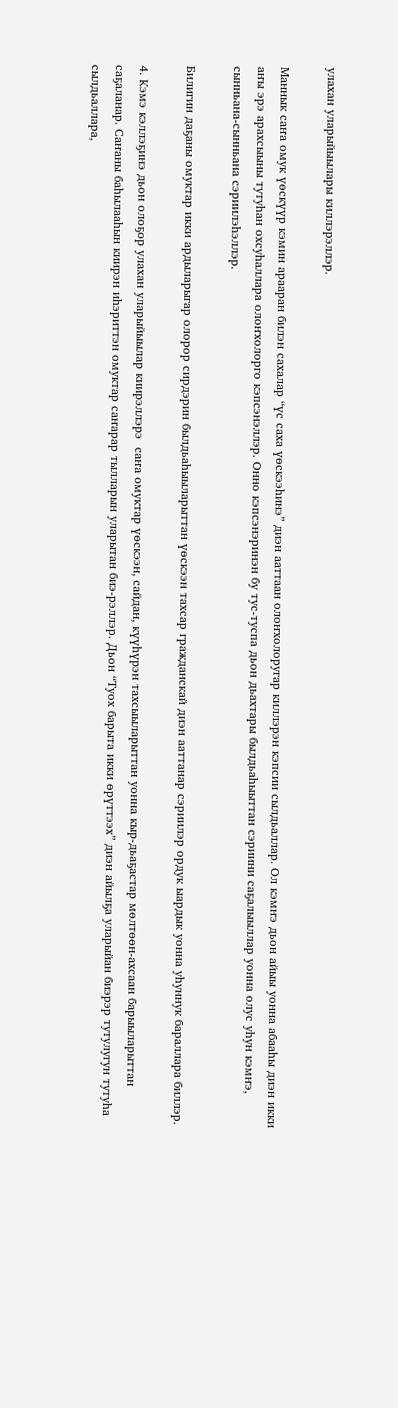улахан уларыйыылары киллэрэллэр.

Маннык саҥа омук үөскүүр кэмин арааран билэн сахалар “үс саха үөскээһинэ” диэн ааттаан олоҥхолоругар киллэрэн кэпсии сылдьаллар. Ол кэмҥэ дьон айыы уонна абааһы диэн икки аҥы эрэ арахсыыны тутуһан охсуһаллара олоҥхолорго кэпсэнэллэр. Онно кэпсэнэринэн бу тус-туспа дьон дьахтары былдьаһыыттан сэриини саҕалыыллар уонна олус уһун кэмҥэ, сынньана-сынньана сэриилэһэллэр.

Билигин даҕаны омуктар икки ардыларыгар олорор сирдэрин былдьаһыыларыттан үөскээн тахсар гражданскай диэн ааттанар сэриилэр ордук ыардык уонна уһуннук бараллара биллэр.

4. Кэмэ кэллэҕинэ дьон олоҕор улахан уларыйыылар киирэллэрэ  саҥа омуктар үөскээн, сайдан, күүһүрэн тахсыыларыттан уонна кыр-дьаҕастар мөлтөөн-ахсаан барыыларыттан саҕаланар. Саҥаны баһылааһын киирэн иһэриттэн омуктар саҥарар тылларын уларытан биэ-рэллэр. Дьон “Туох барыта икки өрүттээх” диэн айылҕа уларыйан биэрэр тутулугун тутуһа сылдьаллара,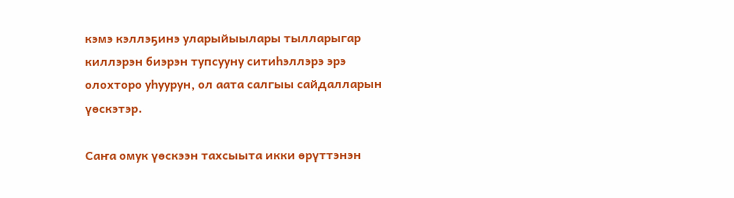кэмэ кэллэҕинэ уларыйыылары тылларыгар киллэрэн биэрэн тупсууну ситиһэллэрэ эрэ олохторо уһуурун, ол аата салгыы сайдалларын үөскэтэр.

Саҥа омук үөскээн тахсыыта икки өрүттэнэн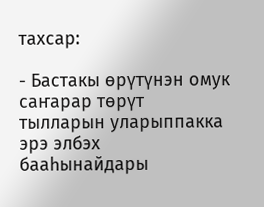тахсар:

- Бастакы өрүтүнэн омук саҥарар төрүт тылларын уларыппакка эрэ элбэх бааһынайдары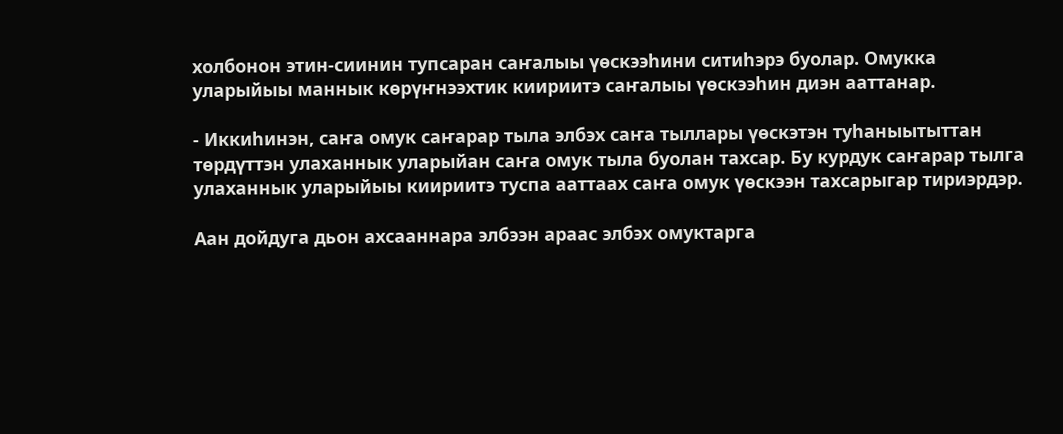холбонон этин-сиинин тупсаран саҥалыы үөскээһини ситиһэрэ буолар. Омукка уларыйыы маннык көрүҥнээхтик киириитэ саҥалыы үөскээһин диэн ааттанар.

- Иккиһинэн, саҥа омук саҥарар тыла элбэх саҥа тыллары үөскэтэн туһаныытыттан төрдүттэн улаханнык уларыйан саҥа омук тыла буолан тахсар. Бу курдук саҥарар тылга улаханнык уларыйыы киириитэ туспа ааттаах саҥа омук үөскээн тахсарыгар тириэрдэр.

Аан дойдуга дьон ахсааннара элбээн араас элбэх омуктарга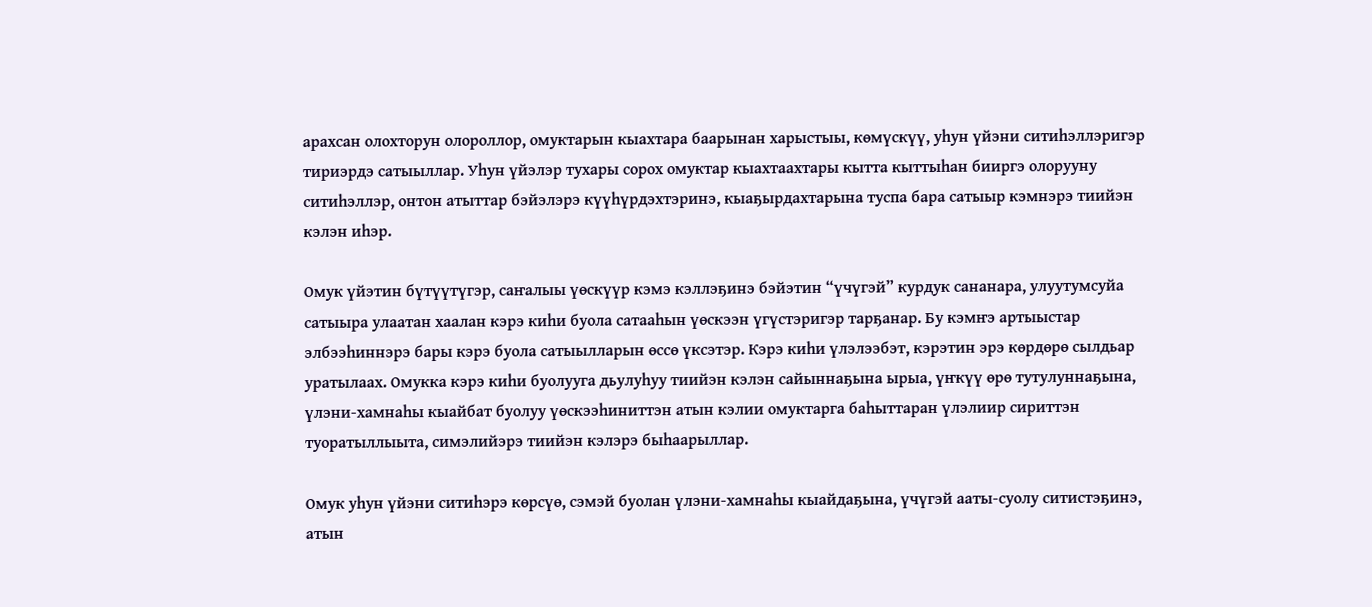арахсан олохторун олороллор, омуктарын кыахтара баарынан харыстыы, көмүскүү, уһун үйэни ситиһэллэригэр тириэрдэ сатыыллар. Уһун үйэлэр тухары сорох омуктар кыахтаахтары кытта кыттыһан бииргэ олорууну ситиһэллэр, онтон атыттар бэйэлэрэ күүһүрдэхтэринэ, кыаҕырдахтарына туспа бара сатыыр кэмнэрэ тиийэн кэлэн иһэр.

Омук үйэтин бүтүүтүгэр, саҥалыы үөскүүр кэмэ кэллэҕинэ бэйэтин “үчүгэй” курдук сананара, улуутумсуйа сатыыра улаатан хаалан кэрэ киһи буола сатааһын үөскээн үгүстэригэр тарҕанар. Бу кэмҥэ артыыстар элбээһиннэрэ бары кэрэ буола сатыылларын өссө үксэтэр. Кэрэ киһи үлэлээбэт, кэрэтин эрэ көрдөрө сылдьар уратылаах. Омукка кэрэ киһи буолууга дьулуһуу тиийэн кэлэн сайыннаҕына ырыа, үҥкүү өрө тутулуннаҕына, үлэни-хамнаһы кыайбат буолуу үөскээһиниттэн атын кэлии омуктарга баһыттаран үлэлиир сириттэн туоратыллыыта, симэлийэрэ тиийэн кэлэрэ быһаарыллар.

Омук уһун үйэни ситиһэрэ көрсүө, сэмэй буолан үлэни-хамнаһы кыайдаҕына, үчүгэй ааты-суолу ситистэҕинэ, атын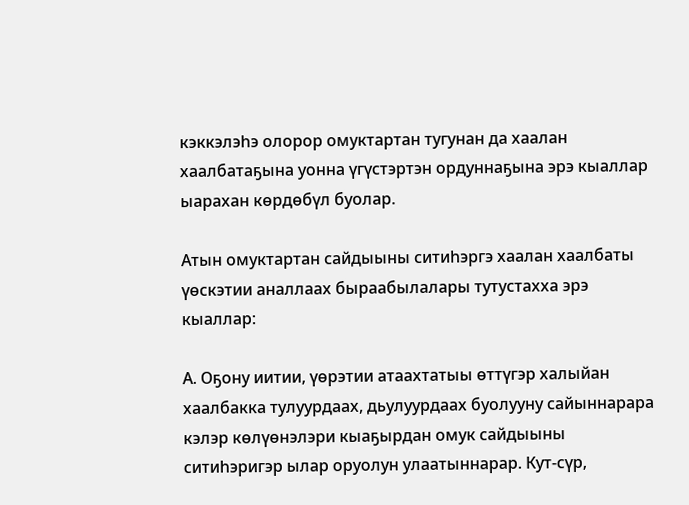кэккэлэһэ олорор омуктартан тугунан да хаалан хаалбатаҕына уонна үгүстэртэн ордуннаҕына эрэ кыаллар ыарахан көрдөбүл буолар.

Атын омуктартан сайдыыны ситиһэргэ хаалан хаалбаты үөскэтии аналлаах быраабылалары тутустахха эрэ кыаллар:

А. Оҕону иитии, үөрэтии атаахтатыы өттүгэр халыйан хаалбакка тулуурдаах, дьулуурдаах буолууну сайыннарара кэлэр көлүөнэлэри кыаҕырдан омук сайдыыны ситиһэригэр ылар оруолун улаатыннарар. Кут-сүр,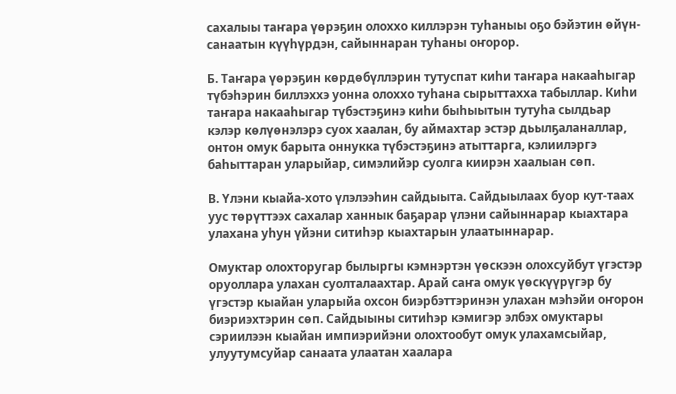сахалыы таҥара үөрэҕин олоххо киллэрэн туһаныы оҕо бэйэтин өйүн-санаатын күүһүрдэн, сайыннаран туһаны оҥорор.

Б. Таҥара үөрэҕин көрдөбүллэрин тутуспат киһи таҥара накааһыгар түбэһэрин биллэххэ уонна олоххо туһана сырыттахха табыллар. Киһи таҥара накааһыгар түбэстэҕинэ киһи быһыытын тутуһа сылдьар кэлэр көлүөнэлэрэ суох хаалан, бу аймахтар эстэр дьылҕаланаллар, онтон омук барыта оннукка түбэстэҕинэ атыттарга, кэлиилэргэ баһыттаран уларыйар, симэлийэр суолга киирэн хаалыан сөп.

В. Үлэни кыайа-хото үлэлээһин сайдыыта. Сайдыылаах буор кут-таах уус төрүттээх сахалар ханнык баҕарар үлэни сайыннарар кыахтара улахана уһун үйэни ситиһэр кыахтарын улаатыннарар.

Омуктар олохторугар былыргы кэмнэртэн үөскээн олохсуйбут үгэстэр оруоллара улахан суолталаахтар. Арай саҥа омук үөскүүрүгэр бу үгэстэр кыайан уларыйа охсон биэрбэттэринэн улахан мэһэйи оҥорон биэриэхтэрин сөп. Сайдыыны ситиһэр кэмигэр элбэх омуктары сэриилээн кыайан импиэрийэни олохтообут омук улахамсыйар, улуутумсуйар санаата улаатан хаалара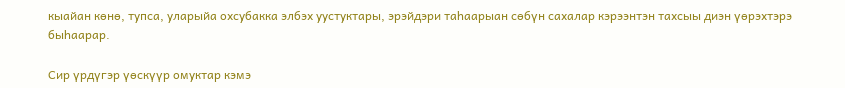кыайан көнө, тупса, уларыйа охсубакка элбэх уустуктары, эрэйдэри таһаарыан сөбүн сахалар кэрээнтэн тахсыы диэн үөрэхтэрэ быһаарар.

Сир үрдүгэр үөскүүр омуктар кэмэ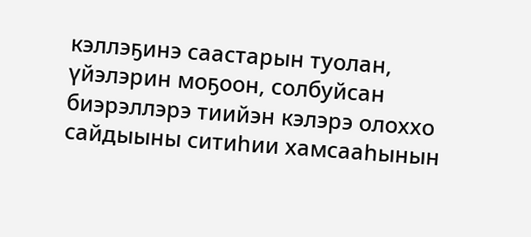кэллэҕинэ саастарын туолан, үйэлэрин моҕоон, солбуйсан биэрэллэрэ тиийэн кэлэрэ олоххо сайдыыны ситиһии хамсааһынын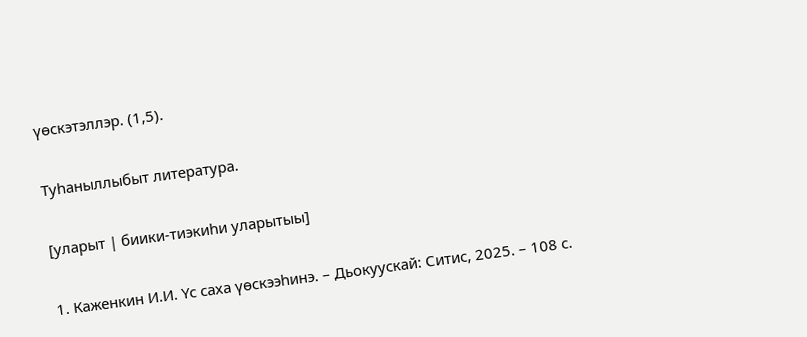үөскэтэллэр. (1,5).

Туһаныллыбыт литература.

[уларыт | биики-тиэкиһи уларытыы]

1. Каженкин И.И. Үс саха үөскээһинэ. – Дьокуускай: Ситис, 2025. – 108 с.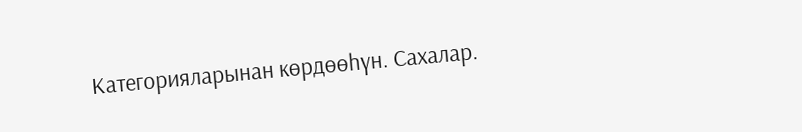Категорияларынан көрдөөһүн. Сахалар.